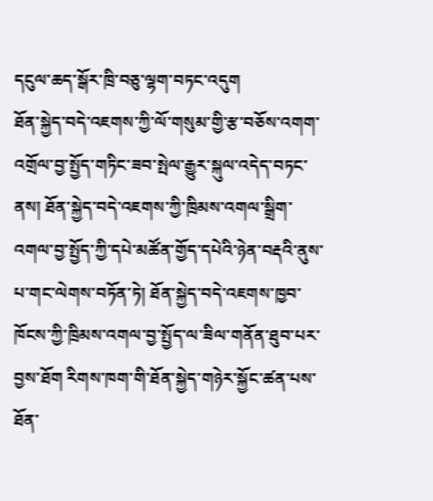དངུལ་ཆད་སྒོར་ཁྲི་བཅུ་ལྷག་བཏང་འདུག
ཐོན་སྐྱེད་བདེ་འཇགས་ཀྱི་ལོ་གསུམ་གྱི་རྩ་བཅོས་འགག་འགྲོལ་བྱ་སྤྱོད་གཏིང་ཟབ་སྤེལ་རྒྱུར་སྐུལ་འདེད་བཏང་ནས། ཐོན་སྐྱེད་བདེ་འཇགས་ཀྱི་ཁྲིམས་འགལ་སྒྲིག་འགལ་བྱ་སྤྱོད་ཀྱི་དཔེ་མཚོན་གྱོད་དཔེའི་ཉེན་བརྡའི་ནུས་པ་གང་ལེགས་བཏོན་ཏེ། ཐོན་སྐྱེད་བདེ་འཇགས་ཁྱབ་ཁོངས་ཀྱི་ཁྲིམས་འགལ་བྱ་སྤྱོད་ལ་ཟིལ་གནོན་ཐུབ་པར་བྱས་ཐོག རིགས་ཁག་གི་ཐོན་སྐྱེད་གཉེར་སྐྱོང་ཚན་པས་ཐོན་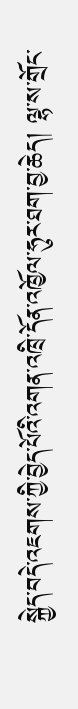སྐྱེད་བདེ་འཇགས་ཀྱི་བྱེད་པོའི་འགན་འཁྲི་དོན་འཁྱོལ་ཧུར་ཐག་བྱ་ཆེད། ལྷ་ས་གྲོང་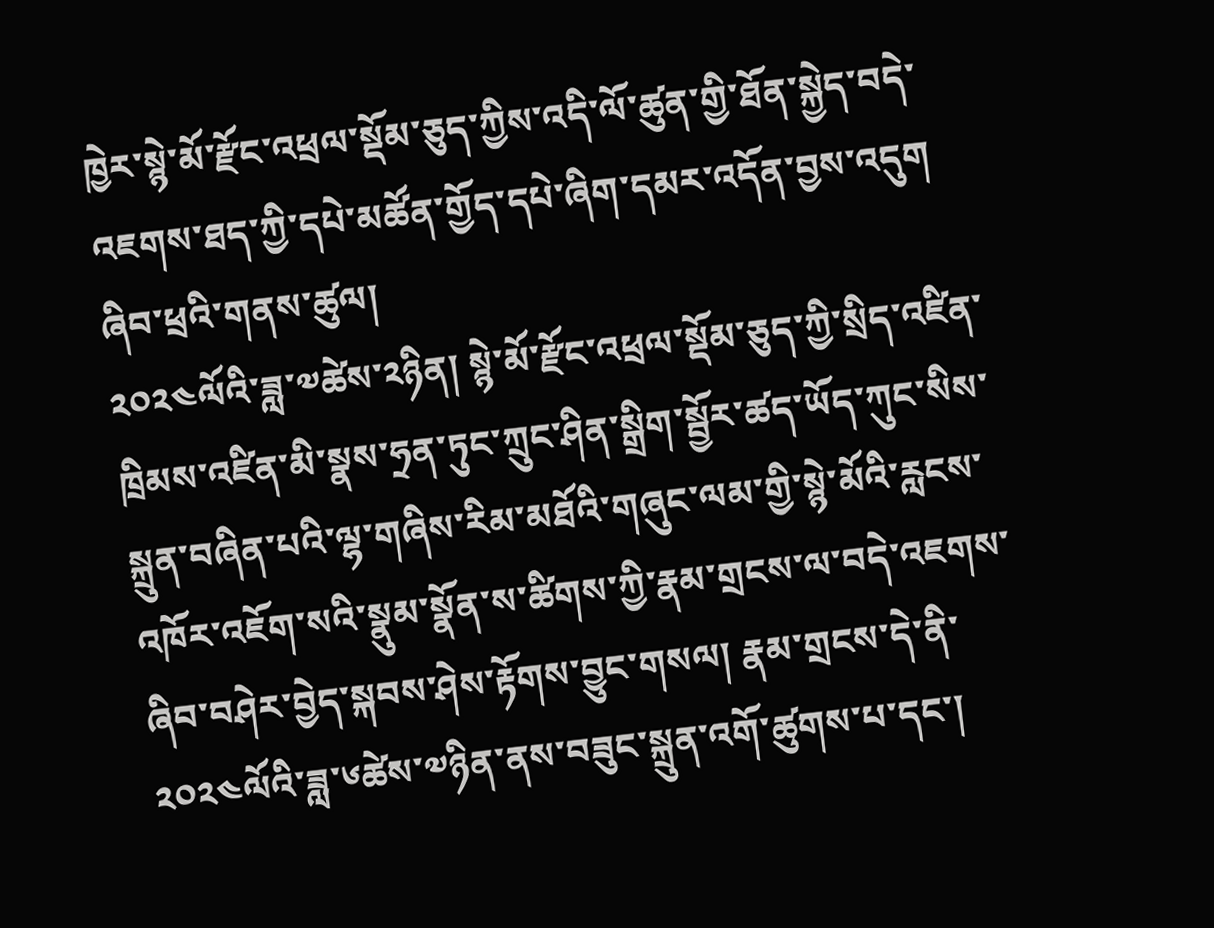ཁྱེར་སྙེ་མོ་རྫོང་འཕྲལ་སྡོམ་ཅུད་ཀྱིས་འདི་ལོ་ཚུན་གྱི་ཐོན་སྐྱེད་བདེ་འཇགས་ཐད་ཀྱི་དཔེ་མཚོན་གྱོད་དཔེ་ཞིག་དམར་འདོན་བྱས་འདུག
ཞིབ་ཕྲའི་གནས་ཚུལ།
༢༠༢༤ལོའི་ཟླ་༧ཚེས་༢ཉིན། སྙེ་མོ་རྫོང་འཕྲལ་སྡོམ་ཅུད་ཀྱི་སྲིད་འཛིན་ཁྲིམས་འཛིན་མི་སྣས་ཧྲན་ཏུང་ཀྲུང་ཤིན་སྒྲིག་སྦྱོར་ཚད་ཡོད་ཀུང་སིས་སྐྲུན་བཞིན་པའི་ལྷ་གཞིས་རིམ་མཐོའི་གཞུང་ལམ་གྱི་སྙེ་མོའི་རླངས་འཁོར་འཇོག་སའི་སྣུམ་སྣོན་ས་ཚིགས་ཀྱི་རྣམ་གྲངས་ལ་བདེ་འཇགས་ཞིབ་བཤེར་བྱེད་སྐབས་ཤེས་རྟོགས་བྱུང་གསལ། རྣམ་གྲངས་དེ་ནི་༢༠༢༤ལོའི་ཟླ་༦ཚེས་༧ཉིན་ནས་བཟུང་སྐྲུན་འགོ་ཚུགས་པ་དང་།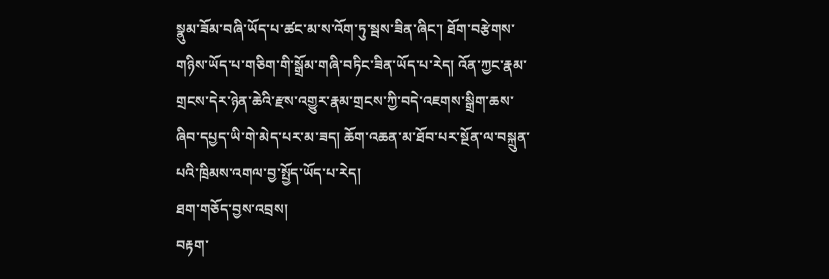སྣུམ་ཟོམ་བཞི་ཡོད་པ་ཚང་མ་ས་འོག་ཏུ་སྦས་ཟིན་ཞིང་། ཐོག་བརྩེགས་གཉིས་ཡོད་པ་གཅིག་གི་སྒྲོམ་གཞི་བཏིང་ཟིན་ཡོད་པ་རེད། འོན་ཀྱང་རྣམ་གྲངས་དེར་ཉེན་ཆེའི་རྫས་འགྱུར་རྣམ་གྲངས་ཀྱི་བདེ་འཇགས་སྒྲིག་ཆས་ཞིབ་དཔྱད་ཡི་གེ་མེད་པར་མ་ཟད། ཆོག་འཆན་མ་ཐོབ་པར་སྔོན་ལ་བསྐྲུན་པའི་ཁྲིམས་འགལ་བྱ་སྤྱོད་ཡོད་པ་རེད།
ཐག་གཅོད་བྱས་འབྲས།
བརྟག་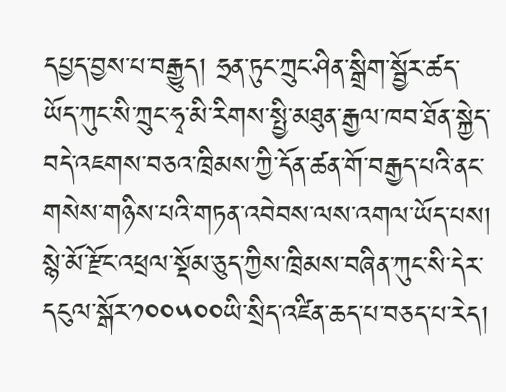དཔྱད་བྱས་པ་བརྒྱུད། ཧྲན་ཏུང་ཀྲུང་ཤིན་སྒྲིག་སྦྱོར་ཚད་ཡོད་ཀུང་སི་ཀྲུང་ཧྭ་མི་རིགས་སྤྱི་མཐུན་རྒྱལ་ཁབ་ཐོན་སྐྱེད་བདེ་འཇགས་བཅའ་ཁྲིམས་ཀྱི་དོན་ཚན་གོ་བརྒྱད་པའི་ནང་གསེས་གཉིས་པའི་གཏན་འབེབས་ལས་འགལ་ཡོད་པས། སྙེ་མོ་རྫོང་འཕྲལ་སྡོམ་ཅུད་ཀྱིས་ཁྲིམས་བཞིན་ཀུང་སི་དེར་དངུལ་སྒོར་༡༠༠༥༠༠ཡི་སྲིད་འཛིན་ཆད་པ་བཅད་པ་རེད།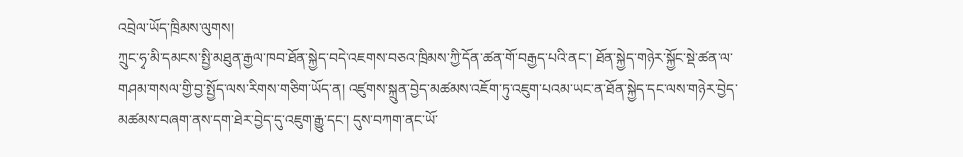འབྲེལ་ཡོད་ཁྲིམས་ལུགས།
ཀྲུང་ཧྭ་མི་དམངས་སྤྱི་མཐུན་རྒྱལ་ཁབ་ཐོན་སྐྱེད་བདེ་འཇགས་བཅའ་ཁྲིམས་ཀྱི་དོན་ཚན་གོ་བརྒྱད་པའི་ནང་། ཐོན་སྐྱེད་གཉེར་སྐྱོང་སྡེ་ཚན་ལ་གཤམ་གསལ་གྱི་བྱ་སྤྱོད་ལས་རིགས་གཅིག་ཡོད་ན། འཛུགས་སྐྲུན་བྱེད་མཚམས་འཇོག་ཏུ་འཇུག་པའམ་ཡང་ན་ཐོན་སྐྱེད་དང་ལས་གཉེར་བྱེད་མཚམས་བཞག་ནས་དག་ཐེར་བྱེད་དུ་འཇུག་རྒྱུ་དང་། དུས་བཀག་ནང་ཡོ་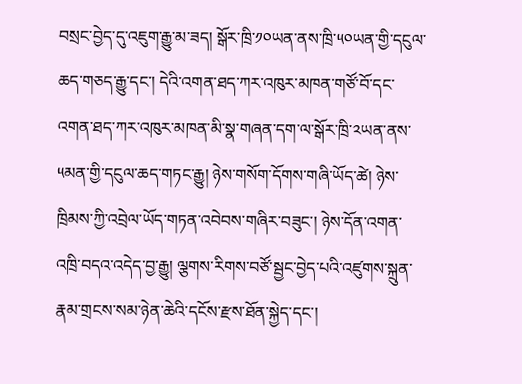བསྲང་བྱེད་དུ་འཇུག་རྒྱུ་མ་ཟད། སྒོར་ཁྲི་༡༠ཡན་ནས་ཁྲི་༥༠ཡན་གྱི་དངུལ་ཆད་གཅད་རྒྱུ་དང་། དེའི་འགན་ཐད་ཀར་འཁུར་མཁན་གཙོ་བོ་དང་འགན་ཐད་ཀར་འཁུར་མཁན་མི་སྣ་གཞན་དག་ལ་སྒོར་ཁྲི་༢ཡན་ནས་༥མན་གྱི་དངུལ་ཆད་གཏང་རྒྱུ། ཉེས་གསོག་དོགས་གཞི་ཡོད་ཚེ། ཉེས་ཁྲིམས་ཀྱི་འབྲེལ་ཡོད་གཏན་འབེབས་གཞིར་བཟུང་། ཉེས་དོན་འགན་འཁྲི་བདའ་འདེད་བྱ་རྒྱུ། ལྕགས་རིགས་བཙོ་སྦྱང་བྱེད་པའི་འཛུགས་སྐྲུན་རྣམ་གྲངས་སམ་ཉེན་ཆེའི་དངོས་རྫས་ཐོན་སྐྱེད་དང་།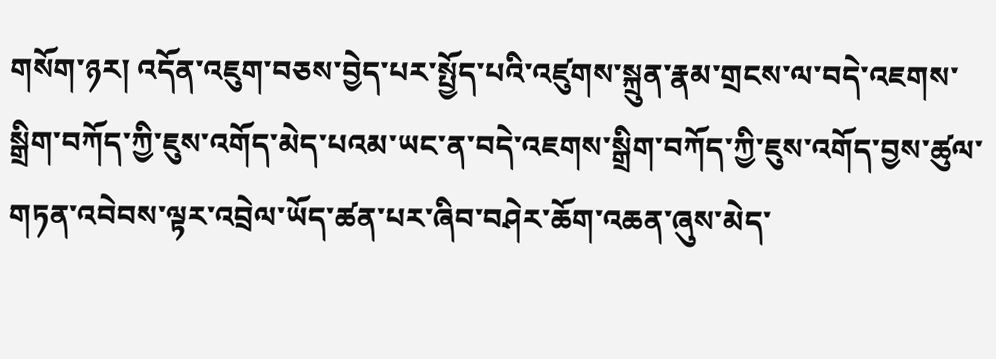གསོག་ཉར། འདོན་འཇུག་བཅས་བྱེད་པར་སྤྱོད་པའི་འཛུགས་སྐྲུན་རྣམ་གྲངས་ལ་བདེ་འཇགས་སྒྲིག་བཀོད་ཀྱི་ཇུས་འགོད་མེད་པའམ་ཡང་ན་བདེ་འཇགས་སྒྲིག་བཀོད་ཀྱི་ཇུས་འགོད་བྱས་ཚུལ་གཏན་འབེབས་ལྟར་འབྲེལ་ཡོད་ཚན་པར་ཞིབ་བཤེར་ཆོག་འཆན་ཞུས་མེད་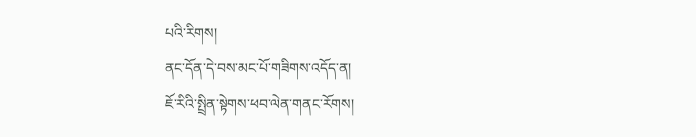པའི་རིགས།
ནང་དོན་དེ་བས་མང་པོ་གཟིགས་འདོད་ན།
ཇོ་རིའི་སྤྲིན་སྟེགས་ཕབ་ལེན་གནང་རོགས།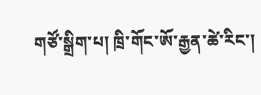གཙོ་སྒྲིག་པ། ཁྲི་གོང་ཨོ་རྒྱན་ཚེ་རིང་།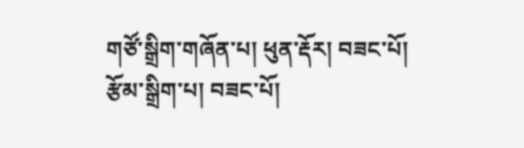གཙོ་སྒྲིག་གཞོན་པ། ཕུན་རྡོར། བཟང་པོ།
རྩོམ་སྒྲིག་པ། བཟང་པོ།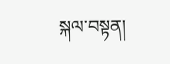སྐལ་བསྟན།